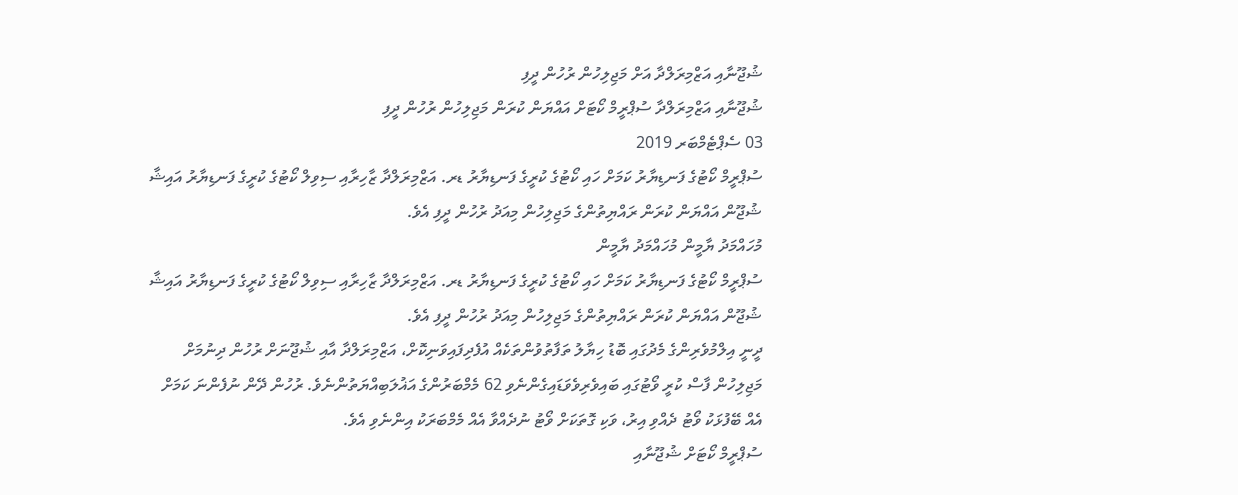ޝުޖޫނާއި އަޒްމިރަލްދާ އަށް މަޖިލިހުން ރުހުން ދީފި
ޝުޖޫނާއި އަޒްމިރަލްދާ ސުޕްރީމް ކޯޓަށް އައްޔަން ކުރަން މަޖިލިހުން ރުހުން ދީފި
03 ސެޕްޓެމްބަރ 2019
ސުޕްރީމް ކޯޓުގެ ފަނޑިޔާރު ކަމަށް ހައި ކޯޓުގެ ކުރީގެ ފަނޑިޔާރު ޑރ. އަޒްމިރަލްދާ ޒާހިރާއި ސިވިލް ކޯޓުގެ ކުރީގެ ފަނޑިޔާރު އައިޝާ ޝުޖޫން އައްޔަން ކުރަން ރައްޔިތުންގެ މަޖިލިހުން މިއަދު ރުހުން ދީފި އެވެ.
މުހައްމަދު ޔާމީން މުހައްމަދު ޔާމީން
ސުޕްރީމް ކޯޓުގެ ފަނޑިޔާރު ކަމަށް ހައި ކޯޓުގެ ކުރީގެ ފަނޑިޔާރު ޑރ. އަޒްމިރަލްދާ ޒާހިރާއި ސިވިލް ކޯޓުގެ ކުރީގެ ފަނޑިޔާރު އައިޝާ ޝުޖޫން އައްޔަން ކުރަން ރައްޔިތުންގެ މަޖިލިހުން މިއަދު ރުހުން ދީފި އެވެ.
ދީނީ އިލްމުވެރިންގެ މެދުގައި ބޮޑު ހިޔާލު ތަފާތުވުންތަކެއް އުފެދިފައިވަނިކޮށް، އަޒްމިރަލްދާ އާއި ޝުޖޫނަށް ރުހުން ދިނުމަށް މަޖިލިހުން ފާސް ކުރީ ވޯޓުގައި ބައިވެރިވެވަޑައިގެންނެވި 62 މެމްބަރުންގެ އަޣުލަބިއްޔަތުންނެވެ. ރުހުން ދޭން ނުފެންނަ ކަމަށް އެއް ބޭފުޅަކު ވޯޓު ދެއްވި އިރު، ވަކި ގޮތަކަށް ވޯޓު ނުދެއްވާ އެއް މެމްބަރަކު އިންނެވި އެވެ.
ސުޕްރީމް ކޯޓަށް ޝުޖޫނާއި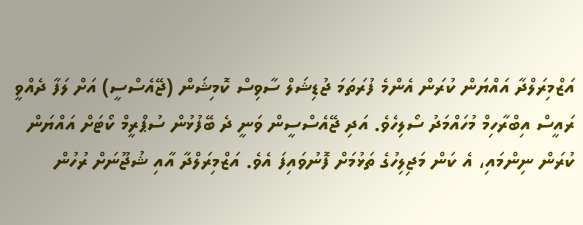އަޒްމިރަލްދާ އައްޔަން ކުރަން އެންމެ ފުރަތަމަ ޖުޑިޝަލް ސާވިސް ކޮމިޝަން (ޖޭއެސްސީ) އަށް ލަފާ ދެއްވީ ރައީސް އިބްރާހިމް މުހައްމަދު ސޯލިހެވެ. އަދި ޖޭއެސްސީން ވަނީ ދެ ބޭފުޅުން ސުޕްރީމް ކޯޓަށް އައްޔަން ކުރަން ނިންމައި، އެ ކަން މަޖިލިހުގެ ތަޅުމަށް ފޮނުވައިފަ އެވެ. އަޒްމިރަލްދާ އާއި ޝުޖޫނަށް ރުހުން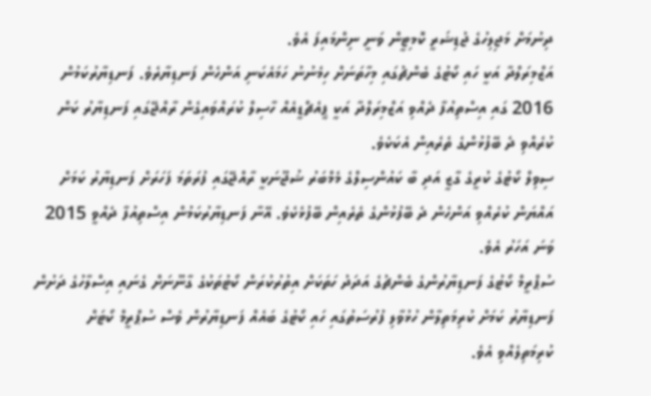ދިނުމަށް މަޖިލިހުގެ ޖުޑިޝަރީ ކޮމިޓީން ވަނީ ނިންމައިފަ އެވެ.
އަޒްމިރަލްދާ އަކީ ހައި ކޯޓުގެ ބެންޗުގައި މިހާތަނަށް ހިމެނުނު ހަމައެކަނި އަންހެން ފަނޑިޔާރެވެ. ފަނޑިޔާރުކަމުން 2016 ގައި އިސްތިއުފާ ދެއްވި އަޒްމިރަލްދާ އަކީ ޕީއެޗްޑީއެއް ހާސިލް ކުރައްވައިގެން ރާއްޖޭގައި ފަނޑިޔާރު ކަން ކުރެއްވި ދެ ބޭފުޅުންގެ ތެރެއިން އެކަކެވެ.
ސިވިލް ކޯޓުގެ ކުރީގެ ގާޒީ އަދި ބާ ކައުންސިލްގެ މެމްބަރު ޝުޖޫނަކީ ރާއްޖޭގައި ފުރަތަމަ ފަހަރަށް ފަނޑިޔާރު ކަމަށް އައްޔަން ކުރެއްވި އަންހެން ދެ ބޭފުޅުންގެ ތެރެއިން ބޭފުޅެކެވެ. އޭނާ ފަނޑިޔާރުކަމުން އިސްތިއުފާ ދެއްވީ 2015 ވަނަ އަހަރު އެވެ.
ސުޕްރީމް ކޯޓުގެ ފަނޑިޔާރުންގެ ބެންޗުގެ އަދަދު ހަތަކަށް އިތުރުކުރަން ކޯޓުތަކުގެ ގާނޫނަށް ގެނައި އިސްލާހުގެ ދަށުން ފަނޑިޔާރު ކަމަށް ކުރިމަތިލާން ހުޅުވާލި ފުރުސަތުގައި ހައި ކޯޓުގެ ބައެއް ފަނޑިޔާރުން ވެސް ސުޕްރީމް ކޯޓަށް ކުރިމަތިލެއްވި އެވެ.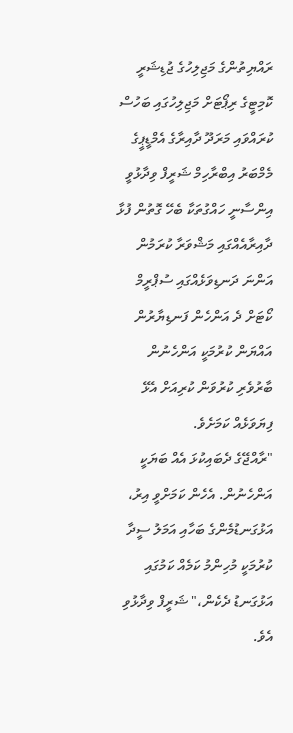ރައްޔިތުންގެ މަޖިލިހުގެ ޖުޑިޝަރީ ކޮމިޓީގެ ރިޕޯޓަށް މަޖިލިހުގައި ބަހުސް ކުރައްވައި މަރަދޫ ދާއިރާގެ އެމްޑީޕީގެ މެމްބަރު އިބްރާހިމް ޝަރީފް ވިދާޅުވީ އިންސާނީ ހައްގުތަކާ ބެހޭ ގޮތުން ފުޅާ ދާއިރާއެއްގައި މަޝްވަރާ ކުރަމުން އަންނަ ދަނޑިވަޅެއްގައި ސުޕްރީމް ކޯޓަށް ދެ އަންހެން ފަނޑިޔާރުން އައްޔަން ކުރުމަކީ އަންހެނުން ބާރުވެރި ކުރުވަން ކުރިއަށް އެޅޭ ފިޔަވަޅެއް ކަމަށެވެ.
"ރާއްޖޭގެ ދެބައިކުޅަ އެއް ބަޔަކީ އަންހެނުން. އެހެން ކަމަށްވީ އިރު، އަޅުގަނޑުމެންގެ ބަހާއި އަމަލު ސީދާ ކުރުމަކީ މުހިންމު ކަމެއް ކަމުގައި އަޅުގަނޑު ދެކެން،" ޝަރީފް ވިދާޅުވި އެވެ.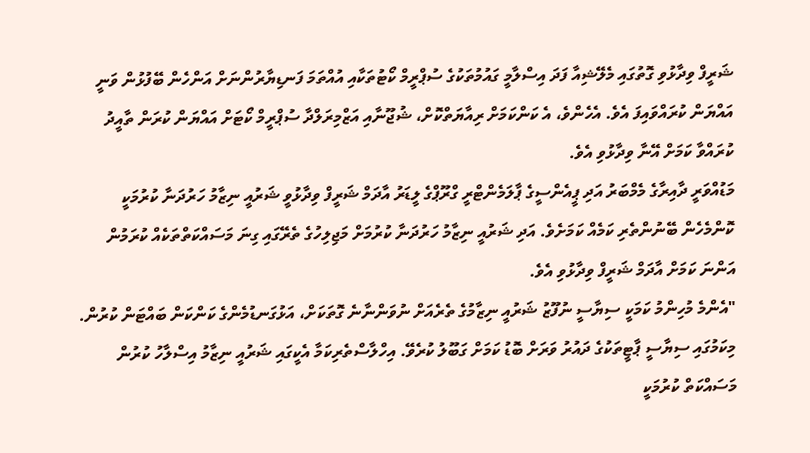ޝަރީފް ވިދާޅުވި ގޮތުގައި މެލޭޝިއާ ފަދަ އިސްލާމީ ގައުމުތަކުގެ ސުޕްރީމް ކޯޓުތަކާއި އުއްތަމަ ފަނޑިޔާރުންނަށް އަންހެން ބޭފުޅުން ވަނީ އައްޔަން ކުރައްވައިފަ އެވެ. އެހެންވެ، އެ ކަންކަމަށް ރިއާޔަތްކޮށް، ޝުޖޫނާއި އަޒްމިރަލްދާ ސުޕްރީމް ކޯޓަށް އައްޔަން ކުރަން ތާއީދު ކުރައްވާ ކަމަށް އޭނާ ވިދާޅުވި އެވެ.
މަޑުއްވަރީ ދާއިރާގެ މެމްބަރު އަދި ޕީއެންސީގެ ޕާލަމެންޓްރީ ގްރޫޕްގެ ލީޑަރު އާދަމް ޝަރީފް ވިދާޅުވީ ޝަރުއީ ނިޒާމު ހަރުދަނާ ކުރުމަކީ ކޮންމެހެން ބޭނުންތެރި ކަމެއް ކަމަށެވެ. އަދި ޝަރުއީ ނިޒާމު ހަރުދަނާ ކުރުމަށް މަޖިލިހުގެ ތެރޭގައި ގިނަ މަސައްކަތްތަކެއް ކުރަމުން އަންނަ ކަމަށް އާދަމް ޝަރީފް ވިދާޅުވި އެވެ.
"އެންމެ މުހިންމު ކަމަކީ ސިޔާސީ ނުފޫޒު ޝަރުއީ ނިޒާމުގެ ތެރެއަށް ނުވަންނާނެ ގޮތަކަށް، އަޅުގަނޑުމެންގެ ކަންކަން ބައްޓަން ކުރުން. މިކަމުގައި ސިޔާސީ ޕާޓީތަކުގެ ދައުރު ވަރަށް ބޮޑު ކަމަށް ގަބޫލު ކުރެވޭ. އިހްލާސްތެރިކަމާ އެކީގައި ޝަރުއީ ނިޒާމު އިސްލާހު ކުރުން މަސައްކަތް ކުރުމަކީ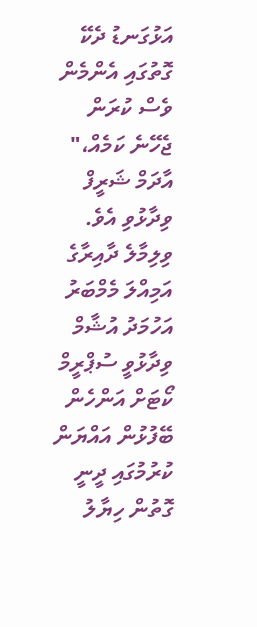އަޅުގަނޑު ދެކޭ ގޮތުގައި އެންމެން ވެސް ކުރަން ޖެހޭނެ ކަމެއް،" އާދަމް ޝަރީފް ވިދާޅުވި އެވެ.
ވިލިމާލެ ދާއިރާގެ އަމިއްލަ މެމްބަރު އަހުމަދު އުޝާމް ވިދާޅުވީ ސުޕްރީމް ކޯޓަށް އަންހެން ބޭފުޅުން އައްޔަން ކުރުމުގައި ދީނީ ގޮތުން ހިޔާލު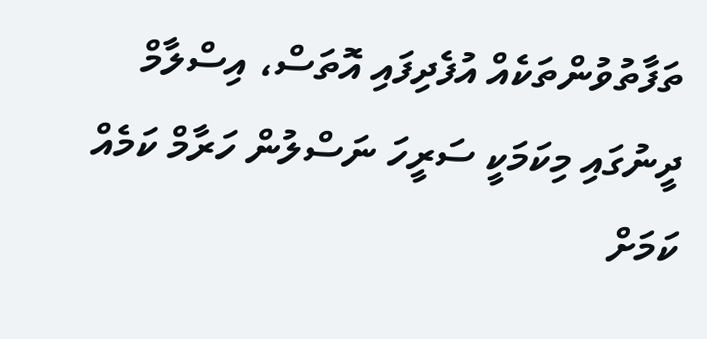ތަފާތުވުންތަކެއް އުފެދިފައި އޮތަސް، އިސްލާމް ދީނުގައި މިކަމަކީ ސަރީހަ ނަސްލުން ހަރާމް ކަމެއް ކަމަށް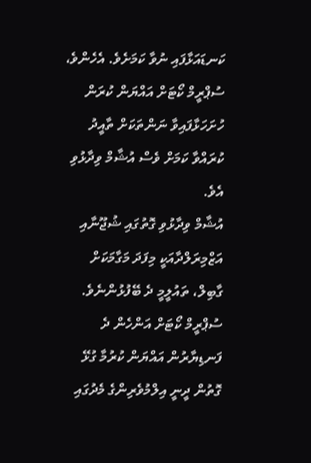ކަނޑައަޅާފައި ނުވާ ކަމަށެވެ. އެހެންވެ، ސުޕްރީމް ކޯޓަށް އައްޔަން ކުރަން ހުށަހަޅާފައިވާ ނަންތަކަށް ތާއީދު ކުރައްވާ ކަމަށް ވެސް އުޝާމް ވިދާޅުވި އެވެ.
އުޝާމް ވިދާޅުވި ގޮތުގައި ޝުޖޫނާއި އަޒްމިރަލްދާއަކީ މިފަދަ މަގާމަކަށް ގާބިލް، ތައުލީމީ ދެ ބޭފުޅުންނެވެ.
ސުޕްރީމް ކޯޓަށް އަންހެން ދެ ފަނޑިޔާރުން އައްޔަން ކުރުމާ ގުޅޭ ގޮތުން ދީނީ އިލްމުވެރިންގެ މެދުގައި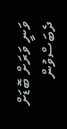ވަނީ ވަރަށް ބޮޑަށް ދެބަސްވުން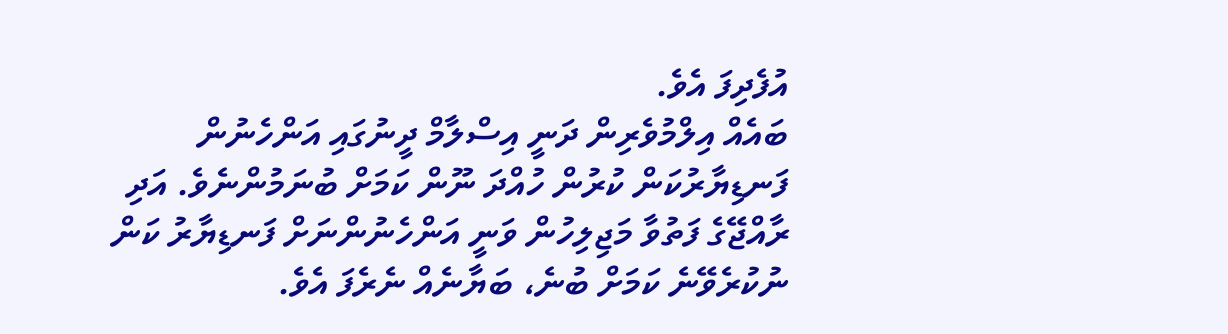އުފެދިފަ އެވެ.
ބައެއް އިލްމުވެރިން ދަނީ އިސްލާމް ދީނުގައި އަންހެނުން ފަނޑިޔާރުކަން ކުރުން ހުއްދަ ނޫން ކަމަށް ބުނަމުންނެވެ. އަދި ރާއްޖޭގެ ފަތުވާ މަޖިލިހުން ވަނީ އަންހެނުންނަށް ފަނޑިޔާރު ކަން ނުކުރެވޭނެ ކަމަށް ބުނެ، ބަޔާނެއް ނެރެފަ އެވެ.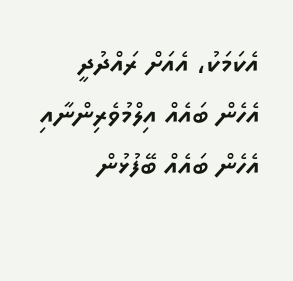އެކަމަކު، އެއަށް ރައްދުދީ އެހެން ބައެއް އިލްމުވެރިންނާއި އެހެން ބައެއް ބޭފުޅުން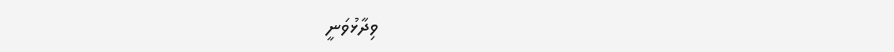ވިދާޅުވަނީ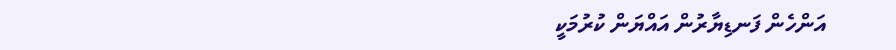އަންހެން ފަނޑިޔާރުން އައްޔަން ކުރުމަކީ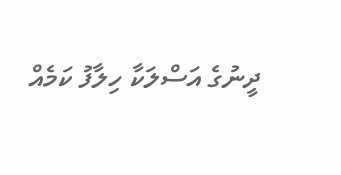ދީނުގެ އަސްލަކާ ހިލާފު ކަމެއް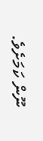ނޫން ކަމަށެވެ.